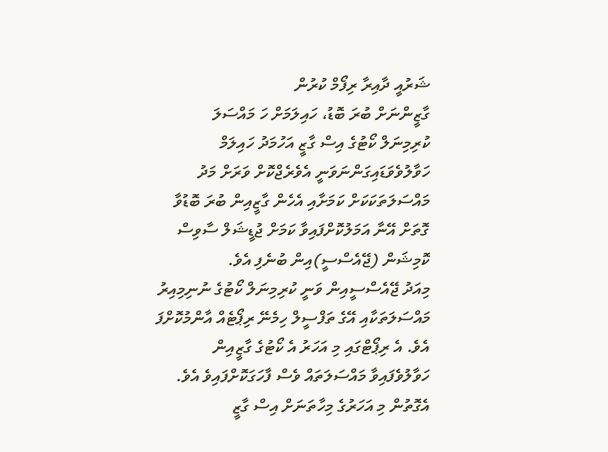ޝަރުއީ ދާއިރާ ރިފޯމް ކުރުން
ގާޒީންނަށް ބުރަ ބޮޑު، ހައިލަމަށް ހަ މައްސަލަ
ކުރިމިނަލް ކޯޓުގެ އިސް ގާޒީ އަހުމަދު ހައިލަމް ހަވާލުވެވަޑައިގަންނަވަނީ އެވެރެޖްކޮށް ވަރަށް މަދު މައްސަލަތަކަކަށް ކަމަށާއި އެހެން ގާޒީއިން ބުރަ ބޮޑުވާ ގޮތަށް އޭނާ އަމަލުކޮށްފައިވާ ކަމަށް ޖުޑީޝަލް ސާވިސް ކޮމިޝަން (ޖޭއެސްސީ)އިން ބުނެފި އެވެ.
މިއަދު ޖޭއެސްސީއިން ވަނީ ކުރިމިނަލް ކޯޓުގެ ނުނިމިއިރު މައްސަލަތަކާއި އޭގެ ތަފްސީލް ހިމެނޭ ރިޕޯޓެއް އާންމުކޮށްފަ އެވެ. އެ ރިޕޯޓްގައި މި އަހަރު އެ ކޯޓުގެ ގާޒީއިން ހަވާލުވެފައިވާ މައްސަލަތައް ވެސް ފާހަގަކޮށްފައިވެ އެވެ.
އެގޮތުން މި އަހަރުގެ މިހާތަނަށް އިސް ގާޒީ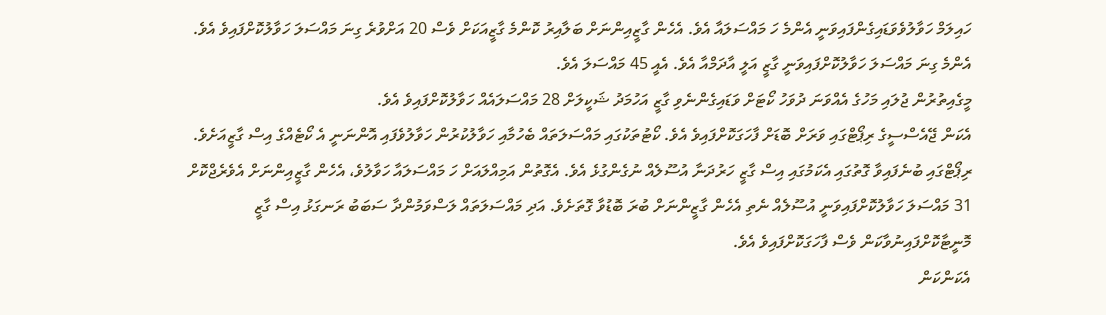ހައިލަމް ހަވާލުވެވަޑައިގެންފައިވަނީ އެންމެ ހަ މައްސަލައާ އެވެ. އެހެން ގާޒީއިންނަށް ބަލާއިރު ކޮންމެ ގާޒީއަކަށް ވެސް 20 އަށްވުރެ ގިނަ މައްސަލަ ހަވާލުކޮށްފައިވެ އެވެ. އެންމެ ގިނަ މައްސަލަ ހަވާލުކޮށްފައިވަނީ ގާޒީ އަލީ އާދަމްއާ އެވެ. އެއީ 45 މައްސަލަ އެވެ.
މީގެއިތުރުން ޖުލައި މަހުގެ އެއްވަނަ ދުވަހު ކޯޓަށް ވަޑައިގެންނެވި ގާޒީ އަހުމަދު ޝަކީލަށް 28 މައްސަލައެއް ހަވާލުކޮށްފައިވެ އެވެ.
އެކަން ޖޭއެސްސީގެ ރިޕޯޓްގައި ވަރަށް ބޮޑަށް ފާހަގަކޮށްފައިވެ އެވެ. ކޯޓުތަކުގައި މައްސަލަތައް ބެހުމާއި ހަވާލުކުރުން ހަވާލުވެފައި އޮންނަނީ އެ ކޯޓެއްގެ އިސް ގާޒީއަށެވެ. ރިޕޯޓްގައި ބުނެފައިވާ ގޮތުގައި އެކަމުގައި އިސް ގާޒީ ހަރުދަނާ އުސޫލެއް ނުގެންގުޅެ އެވެ. އެގޮތުން އަމިއްލައަށް ހަ މައްސަލައާ ހަވާލުވެ، އެހެން ގާޒީއިންނަށް އެވެރެޖްކޮށް 31 މައްސަލަ ހަވާލުކޮށްފައިވަނީ އުސޫލެއް ނެތި އެހެން ގާޒީންނަށް ބުރަ ބޮޑުވާ ގޮތަށެވެ. އަދި މައްސަލަތައް ލަސްވަމުންދާ ސަބަބު ރަނގަޅު އިސް ގާޒީ މޮނީޓާކޮށްފައިނުވާކަން ވެސް ފާހަގަކޮށްފައިވެ އެވެ.
އެކަންކަން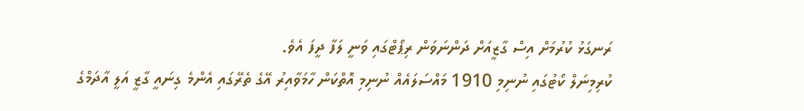ރަނގަޅު ކުރުމަށް އިސް ގާޒީއަށް ދަންނަވަން ރިޕޯޓްގައި ވަނީ ލަފާ ދީފަ އެވެ.
ކުރިމިނަލް ކޯޓުގައި ނުނިމި 1910 މައްސަލައެއް ނުނިމި އޮތްކަން ހާމަވާއިރު އޭގެ ތެރޭގައި އެންމެ ގިނައީ ގާޒީ އަލީ އާދަމްގެ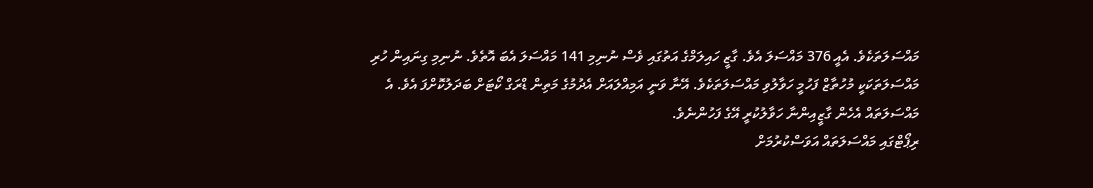މައްސަލަތަކެވެ. އެއީ 376 މައްސަލަ އެވެ. ގާޒީ ހައިލަމްގެ އަތުގައި ވެސް ނުނިމި 141 މައްސަލަ އެބަ އޮތެވެ. ނުނިމި ގިނައިން ހުރި މައްސަލަތަކަކީ މުހުތާޒް ފަހުމީ ހަވާލުވި މައްސަލަތަކެވެ. އޭނާ ވަނީ އަމިއްލައަށް އެދުމުގެ މަތިން ޑްރަގް ކޯޓަށް ބަދަލުކޮށްފަ އެވެ. އެ މައްސަލަތައް އެހެން ގާޒީއިންނާ ހަވާލުކުރީ އޭގެ ފަހުންނެވެ.
ރިޕޯޓްގައި މައްސަލަތައް އަވަސްކުރުމަށް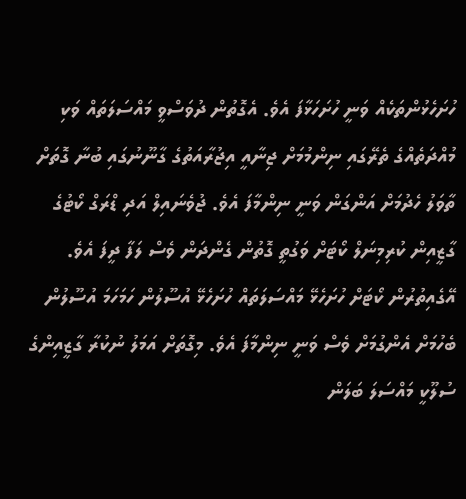ހުށަހެޅުންތަކެއް ވަނީ ހުށަހަޅާފަ އެވެ. އެގޮތުން ދުވަސްވީ މައްސަލަތައް ވަކި މުއްދަތެއްގެ ތެރޭގައި ނިންމުމަށް ޖިނާއީ އިޖުރާއަތުގެ ގާނޫނުގައި ބުނާ ގޮތަށް ތާވަލު ހެދުމަށް އަންގަން ވަނީ ނިންމާފަ އެވެ. ޖުވެނައިލް އަދި ޑްރަގް ކޯޓުގެ ގާޒީއިން ކުރިމިނަލް ކޯޓަށް ވަގުތީ ގޮތުން ގެންދަން ވެސް ލަފާ ދީފަ އެވެ.
އޭގެއިތުރުން ކޯޓަށް ހުށަހެޅޭ މައްސަލަތައް ހުށަހެޅޭ އުސޫލުން ހަމަހަމަ އުސޫލުން ބެހުމަށް އެންގުމަށް ވެސް ވަނީ ނިންމާފަ އެވެ. މިގޮތަށް އަމަލު ނުކުރާ ގާޒީއިންގެ ސުލޫކީ މައްސަލަ ބަލަން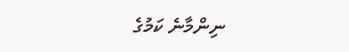ނިންމާނެ ކަމުގެ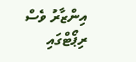އިންޒާރު ވެސް ރިޕޯޓްގައި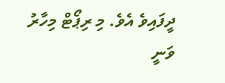ދީފައިވެ އެވެ. މި ރިޕޯޓް މިހާރު ވަނީ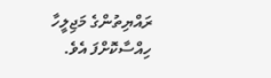ރައްޔިތުންގެ މަޖިލީހާ ހިއްސާކޮށްފަ އެވެ.